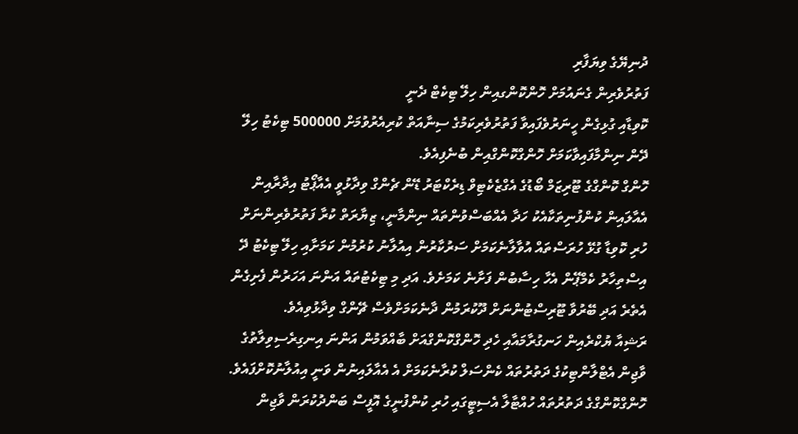ދުނިޔޭގެ ވިޔަފާރި
ފަތުރުވެރިން ގެނައުމަށް ހޮންކޮންގއިން ހިލޭ ޓިކެޓް ދެނީ
ކޮވިޑާއި ގުޅިގެން ހީނަރުވެފައިވާ ފަތުރުވެރިކަމުގެ ސިނާއަތް ކުރިއެރުވުމަށް 500000 ޓިކެޓު ހިލޭ ދޭން ނިންމާފައިވާކަމަށް ހޮންގްކޮންގްއިން ބުނެފިއެވެ.
ހޮންގް ކޮންގްގެ ޓޫރިޒަމް ބޯޑުގެ އެގްޒެކެޓިވް ޑިރެކްޓަރު ޑޭން ޗެންގް ވިދާޅުވީ އެއާޕޯޓު އިދާރާއިން އެއާލައިން ކުންފުނިތަކާއެކު ހަދާ އެއްބަސްވުންތައް ނިންމާނީ، ޒިޔާރަތް ކުރާ ފަތުރުވެރިންނަށް ހުރި ކޮވިޑާ ގުޅޭ ހުރަސްތައް އުވާލާނެކަމަށް ސަރުކާރުން އިއުލާނު ކުރުމުން ކަމަށާއި ހިލޭ ޓިކެޓު ދޭ އިސްތިހާރު ކެމްޕޭން އެހާ ހިސާބުން ފަށާނެ ކަމަށެވެ. އަދި މި ޓިކެޓުތައް އަންނަ އަހަރުން ފެށިގެން އެތެރެ އަދި ބޭރުވާ ޓޫރިސްޓުންނަށް ދޫކުރަމުން ދާނެކަމަށްވެސް ޗޭންގް ވިދާޅުވިއެވެ.
ރަޝިއާ ޔުކްރެއިން ހަނގުރާމައާއި ހެދި ހޮންގްކޮންގްއަށް ބާއްވަމުން އަންނަ އިނގިރެސިވިލާތުގެ ވާޖިން އެޓްލާންޓިކުގެ ދަތުރުތައް ކެންސަލް ކުރާނެކަމަށް އެ އެއާލައިނުން ވަނީ އިއުލާނުކޮށްފައެވެ. ހޮންގްކޮންގްގެ ދަތުރުތައް ހުއްޓާލާ އެސިޓީގައި ހުރި ކުންފުނީގެ އޮފީސް ބަންދުކުރަން ވާޖިން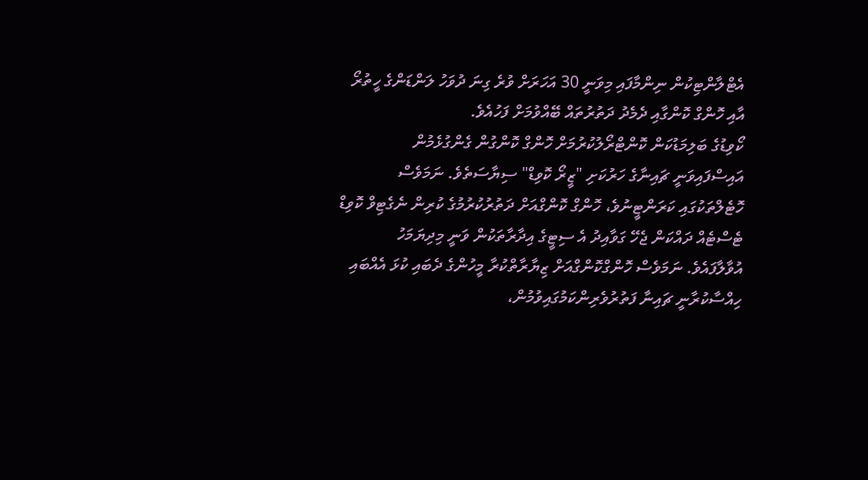އެޓްލާންޓިކުން ނިންމާފައި މިވަނީ 30 އަހަރަށް ވުރެ ގިނަ ދުވަހު ލަންޑަންގެ ހީތުރޯ އާއި ހޮންގް ކޮންގާއި ދެމެދު ދަތުރުތައް ބޭއްވުމަށް ފަހުއެވެ.
ކޯވިޑުގެ ބަލިމަޑުކަން ކޮންޓްރޯލުކުރުމަށް ހޮންގް ކޮންގުން ގެންގުޅެމުން އައިސްފައިވަނީ ޗައިނާގެ ހަރުކަށި "ޒީރޯ ކޮވިޑް" ސިޔާސަތެވެ. ނަމަވެސް ހޮޓެލްތަކުގައި ކަރަންޓީނުވެ، ހޮންގް ކޮންގްއަށް ދަތުރުކުރުމުގެ ކުރިން ނެގެޓިވް ކޮވިޑް ޓެސްޓެއް ދައްކަން ޖެހޭ ގަވާއިދު އެ ސިޓީގެ އިދާރާތަކުން ވަނީ މިދިޔަމަހު އުވާލާފައެވެ. ނަމަވެސް ހޮންގްކޮންގްއަށް ޒިޔާރާތްކުރާ މީހުންގެ ދެބައި ކުޅަ އެއްބައި ހިއްސާކުރާނީ ޗައިނާ ފަތުރުވެރިންކަމުގައިވުމުން،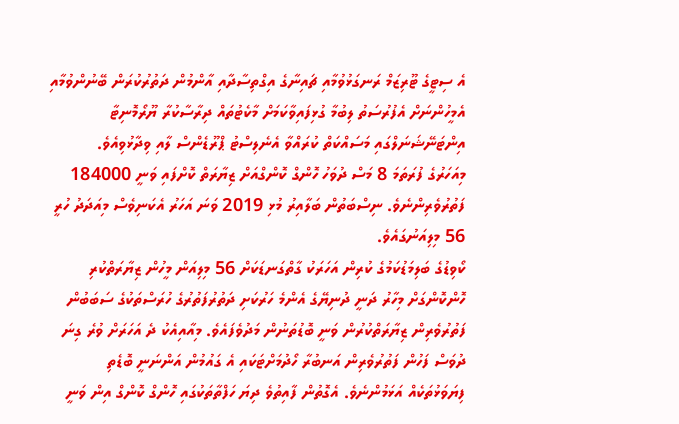އެ ސިޓީގެ ޓޫރިޒަމް ރަނގަޅުވުމާއި ޗައިނާގެ އިގްތިސާދާއި އާންމުން ދަތުރުކުރަން ބޭނުންވުމާއި އެމީހުންނަށް އެފުރުސަތު ލިބުމާ ގުޅިފައިވާކަމަށް މާކެޓުތައް ދިރާސާކުރާ ޔޫރޯމޮނިޓާ އިންޓަނޭޝަނަލްގައި މަސައްކަތް ކުރައްވާ އެނެލިސްޓު ޕްރޫޑެންސް ލާއި ވިދާޅުވިއެވެ.
މިއަހަރުގެ ފުރަތަމަ 8 މަސް ދުވަހު ހޮންގް ކޮންގްއަށް ޒިޔާރަތް ކޮށްފައި ވަނީ 184000 ފަތުރުވެރިންނެވެ. ނިސްބަތުން ބަލާއިރު މުޅި 2019 ވަނަ އަހަރު އެކަނިވެސް މިއަދަދު ހުރީ 56 މިލިއަނުގައެވެ.
ކޯވިޑުގެ ބަލިމަޑުކަމުގެ ކުރިން އަހަރަކު ގާތްގަނޑަކަށް 56 މިލިއަން މީހުން ޒިޔާރަތްކުރި ހޮންކޮންގަށް މިހާރު ދަނީ ދުނިޔޭގެ އެންމެ ހަރުކަށި ދަތުރުފަތުރުގެ ހުރަސްތަކުގެ ސަބަބުން ފަތުރުވެރިން ޒިޔާރަތްކުރުން ވަނީ ބޮޑުތަނުން މަދުވެފައެވެ. މިއާއިއެކު ދެ އަހަރަށް ވުރެ ގިނަ ދުވަސް ފަހުން ފަތުރުވެރިން އަނބުރާ ހޯދުމަށްޓަކައި އެ ގައުމުން އަންނަނީ ބޮޑެތި ފިޔަވަޅުތަކެއް އަޅަމުންނެވެ. އެގޮތުން ފާއިތުވެ ދިޔަ ހަފްތާތަކުގައި ހޮންގް ކޮންގް އިން ވަނީ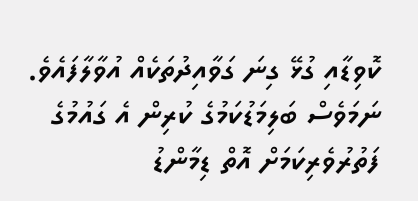ކޮވިޑާއި ގުޅޭ ގިނަ ގަވާއިދުތަކެއް އުވާލާފައެވެ. ނަމަވެސް ބަލިމަޑުކަމުގެ ކުރިން އެ ގައުމުގެ ފަތުރުވެރިކަމަށް އޮތް ޑިމާންޑު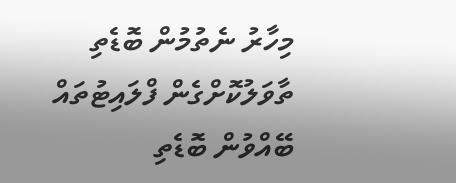މިހާރު ނެތުމުން ބޮޑެތި ތާވަލުކޮށްގެން ފްލައިޓުތައް ބޭއްވުން ބޮޑެތި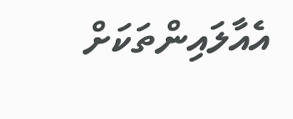އެއާލައިންތަކަށް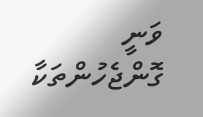ވަނީ ގޮންޖެހުންތަކާ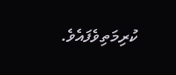ކުރިމަތިވެފައެވެ.